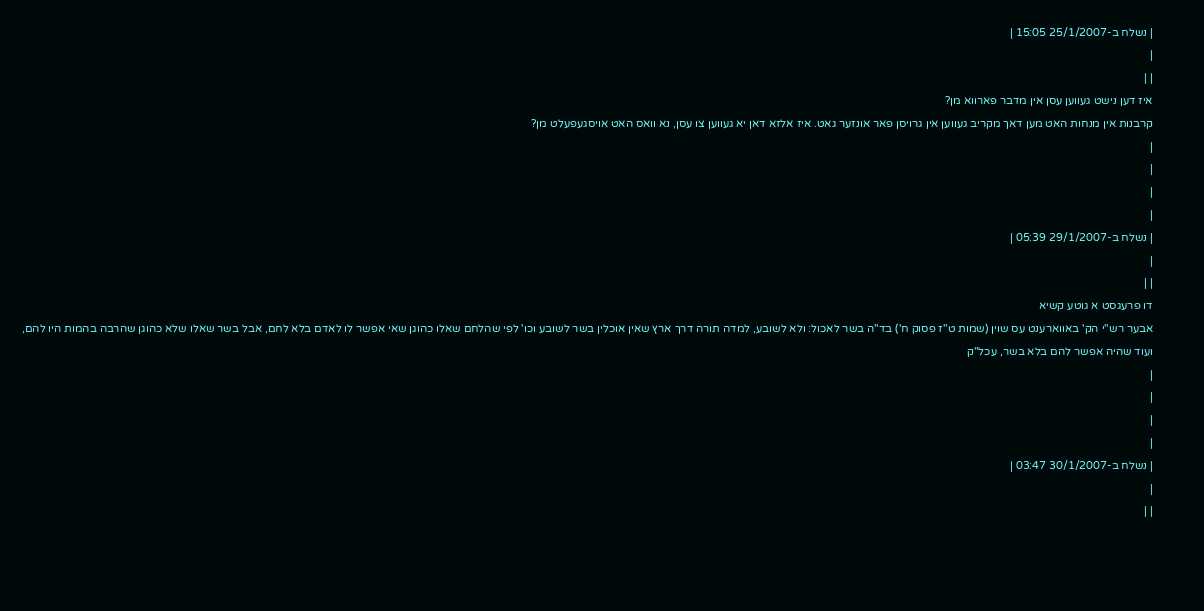| נשלח ב-25/1/2007 15:05 |
|
| |
איז דען נישט געווען עסן אין מדבר פארווא מן?
קרבנות אין מנחות האט מען דאך מקריב געווען אין גרויסן פאר אונזער גאט. איז אלזא דאן יא געווען צו עסן, נא וואס האט אויסגעפעלט מן?
|
|
|
|
| נשלח ב-29/1/2007 05:39 |
|
| |
דו פרעגסט א גוטע קשיא
אבער רש"י הק' באווארענט עס שוין (שמות ט"ז פסוק ח') בד"ה בשר לאכול: ולא לשובע, למדה תורה דרך ארץ שאין אוכלין בשר לשובע וכו' לפי שהלחם שאלו כהוגן שאי אפשר לו לאדם בלא לחם, אבל בשר שאלו שלא כהוגן שהרבה בהמות היו להם, ועוד שהיה אפשר להם בלא בשר, עכל"ק
|
|
|
|
| נשלח ב-30/1/2007 03:47 |
|
| |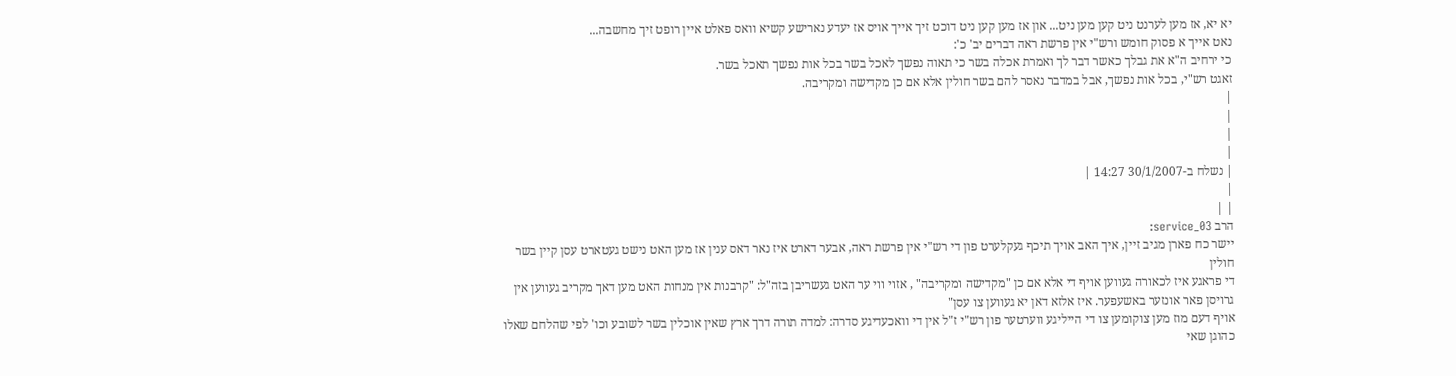יא יא, אז מען לערנט ניט קען מען ניט... און אז מען קען ניט דוכט זיך אייך אויס אז יעדע נארישע קשיא וואס פאלט איין רופט זיך מחשבה...
נאט אייך א פסוק חומש ורש"י אין פרשת ראה דברים יב' כ':
כי ירחיב ה"א את גבלך כאשר דבר לך ואמרת אכלה בשר כי תאוה נפשך לאכל בשר בכל אות נפשך תאכל בשר.
זאגט רש"י, בכל אות נפשך, אבל במדבר נאסר להם בשר חולין אלא אם כן מקדישה ומקריבה.
|
|
|
|
| נשלח ב-30/1/2007 14:27 |
|
| |
הרב service_03:
יישר כח פארן מגיב זיין, איך האב אויך תיכף געקלערט פון די רש"י אין פרשת ראה, אבער דארט איז נאר דאס ענין אז מען האט נישט געטארט עסן קיין בשר חולין
די פראגע איז לכאורה געווען אויף די אלא אם כן "מקדישה ומקריבה" , אזוי ווי ער האט געשריבן בזה"ל: "קרבנות אין מנחות האט מען דאך מקריב געווען אין גרויסן פאר אונזער באשעפער. איז אלזא דאן יא געווען צו עסן"
אויף דעם מוז מען צוקומען צו די הייליגע ווערטער פון רש"י ז"ל אין די וואכעדיגע סדרה: למדה תורה דרך ארץ שאין אוכלין בשר לשובע וכו' לפי שהלחם שאלו כהוגן שאי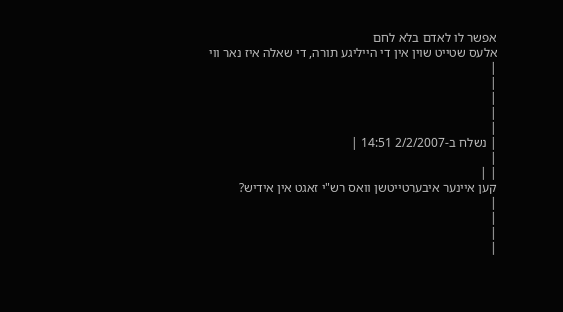אפשר לו לאדם בלא לחם
אלעס שטייט שוין אין די הייליגע תורה, די שאלה איז נאר ווי
|
|
|
|
|
| נשלח ב-2/2/2007 14:51 |
|
| |
קען איינער איבערטייטשן וואס רש"י זאגט אין אידיש?
|
|
|
|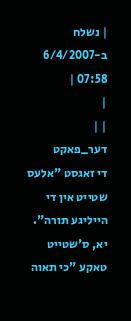| נשלח ב-6/4/2007 07:58 |
|
| |
דער_פאקט
די זאגסט "אלעס שטייט אין די הייליגע תורה".
יא, ס'שטייט טאקע "כי תאוה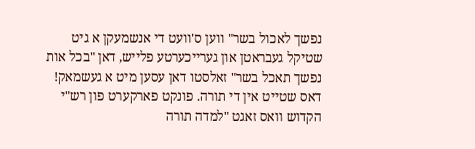נפשך לאכול בשר" ווען ס'וועט די אנשמעקן א גיט שטיקל געבראטן און גערייכערטע פלייש, דאן "בכל אות נפשך תאכל בשר" זאלסטו דאן עסען מיט א געשמאק!
דאס שטייט אין די תורה. פונקט פארקערט פון רש"י הקדוש וואס זאגט "למדה תורה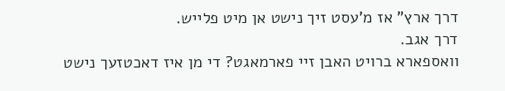דרך ארץ" אז מ'עסט זיך נישט אן מיט פלייש.
דרך אגב.
וואספארא ברויט האבן זיי פארמאגט? די מן איז דאכטזעך נישט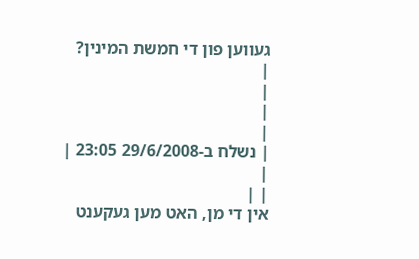געווען פון די חמשת המינין?
|
|
|
|
| נשלח ב-29/6/2008 23:05 |
|
| |
אין די מן, האט מען געקענט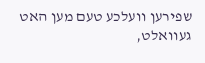שפירען וועלכע טעם מען האט געוואלט,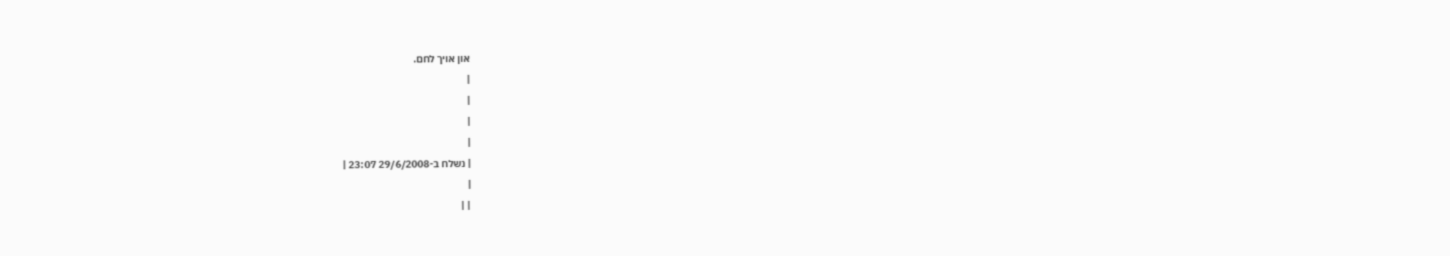און אויך לחם.
|
|
|
|
| נשלח ב-29/6/2008 23:07 |
|
| |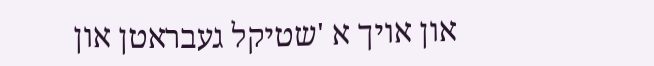און אויך א 'שטיקל געבראטן און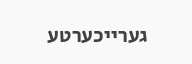גערייכערטע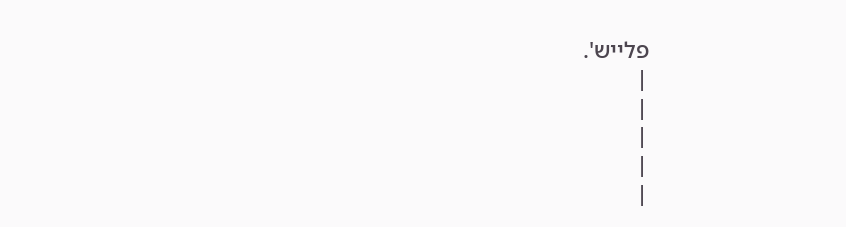פלייש'.
|
|
|
|
|